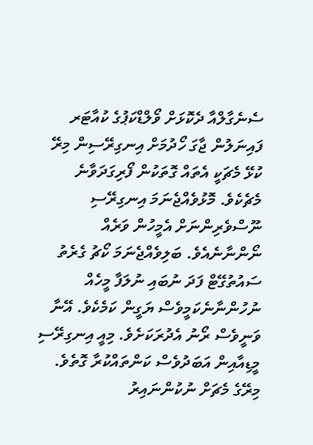ސެނެގާލްއާ ދެކޮޅަށް ވޯލްޑްކަޕުގެ ކުއާޓަރ ފައިނަލުން ޖާގަ ހޯދުމަށް އިނގިރޭސިން މިރޭ ކުޅޭ މެޗަކީ އެތައް ގޮތަކުން ފޯރިގަދަވާނެ މެޗެކެވެ. މޮޅުވެއްޖެނަމަ އިނގިރޭސި ނޫސްވެރިންނަށް އެމީހުން ވަރެއް ނޯންނާނެއެވެ. ބަލިވެއްޖެނަމަ ކޯޗު ގެރެތު ސައުތުގޭޓް ފަދަ ނުބައި ނުލަފާ މީހެއް ނުހުންނާނެކަމީވެސް ޔަގީން ކަމެކެވެ. އޭނާ ވަނީވެސް ރޯނު އެދުރަކަށެވެ. މިއީ އިނގިރޭސި މީޑިއާއިން އަބަދުވެސް ކަންތައްކުރާ ގޮތެވެ.
މިރޭގެ މެޗަށް ނުކުންނައިރު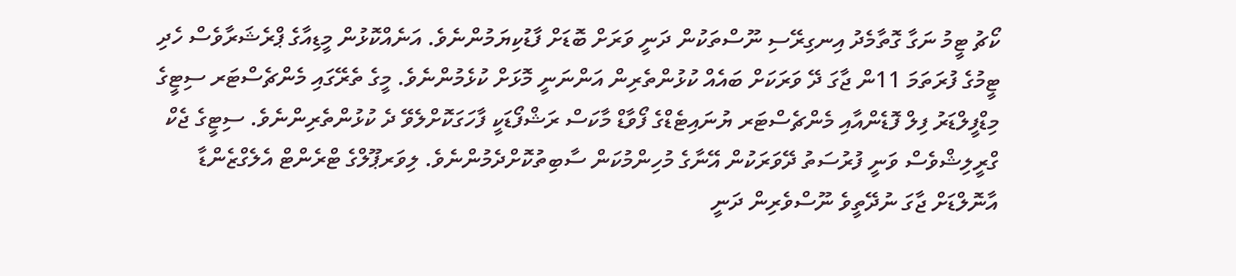ކޯޗު ޓީމު ނަގާ ގޮތާމެދު އިނގިރޭސި ނޫސްތަކުން ދަނީ ވަރަށް ބޮޑަށް ފާޑުކިޔަމުންނެވެ. އަނެއްކޮޅުން މީޑިއާގެ ޕްރެޝަރާވެސް ހެދި ޓީމުގެ ފުރަތަމަ 11ން ޖާގަ ދޭ ވަރަކަށް ބައެއް ކުޅުންތެރިން އަންނަނީ މޮޅަށް ކުޅެމުންނެވެ. މީގެ ތެރޭގައި މެންޗެސްޓަރ ސިޓީގެ މިޑްފީލްޑަރު ފިލް ފޮޑެންއާއި މެންޗެސްޓަރ ޔުނައިޓެޑްގެ ފޯވާޑް މާކަސް ރަޝްފޯޑަކީ ފާހަގަކޮށްލެވޭ ދެ ކުޅުންތެރިންނެވެ. ސިޓީގެ ޖެކް ގްރީލިޝްވެސް ވަނީ ފުރުސަތު ދޭވަރަކުން އޭނާގެ މުހިންމުކަން ސާބިތުކޮށްދެމުންނެވެ. ލިވަރޕޫލްގެ ޓްރެންޓް އެލެގްޒެންޑާ އާނޮލްޑަށް ޖާގަ ނުދޭތީވެ ނޫސްވެރިން ދަނީ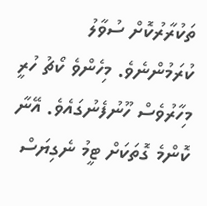ތަކުރާރުކޮށް ސުވާލު ކުރަމުންނެވެ. މިހެންވެ ކޯޗު ހުރީ މިހާރުވެސް ހޫނުފެނުގައެވެ. އޭނާ ކޮންމެ ގޮތަކަށް ޓީމު ނެގިޔަސް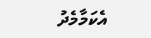އެކަމާމެދު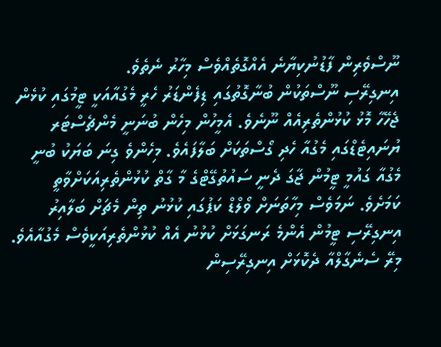ނޫސްވެރިން ފާޑުނުކިޔާނެ އެއްގޮތެއްވެސް މިހާރު ނެތެވެ.
އިނގިރޭސި ނޫސްތަކުން ބުނާގޮތުގައި ޑިފެންޑަރު ހެރީ މެގުއާއަކީ ޓީމުގައި ކުޅެން ޖެހޭހާ މޮޅު ކުޅުންތެރިއެއް ނޫނެވެ. އެމީހުން މިހެން ބުނަނީ މެންޗެސްޓަރ ޔުނައިޓެޑްގައި މެގުއާ ހެދި ގޯސްތަކަށް ބަލާފައެވެ. މިހެންވެ ގިނަ ބަޔަކު ބުނީ މެގުއާ ގައުމީ ޓީމުން ޖާގަ ދެނީ ސައުތުގޭޓްގެ މާ ގާތް ކުޅުންތެރިއަކަށްވާތީ ކަމަށެވެ. ނަމަވެސް މިހާތަނަށް ވޯލްޑް ކަޕުގައި ކުޅުނު ތިން މެޗަށް ބަލާއިރު އިނގިރޭސި ޓީމުން އެންމެ ރަނގަޅަށް ކުޅުނު އެއް ކުޅުންތެރިއަކީވެސް މެގުއާއެވެ.
މިރޭ ސެނެގާލްއާ ދެކޮޅަށް އިނގިރޭސިން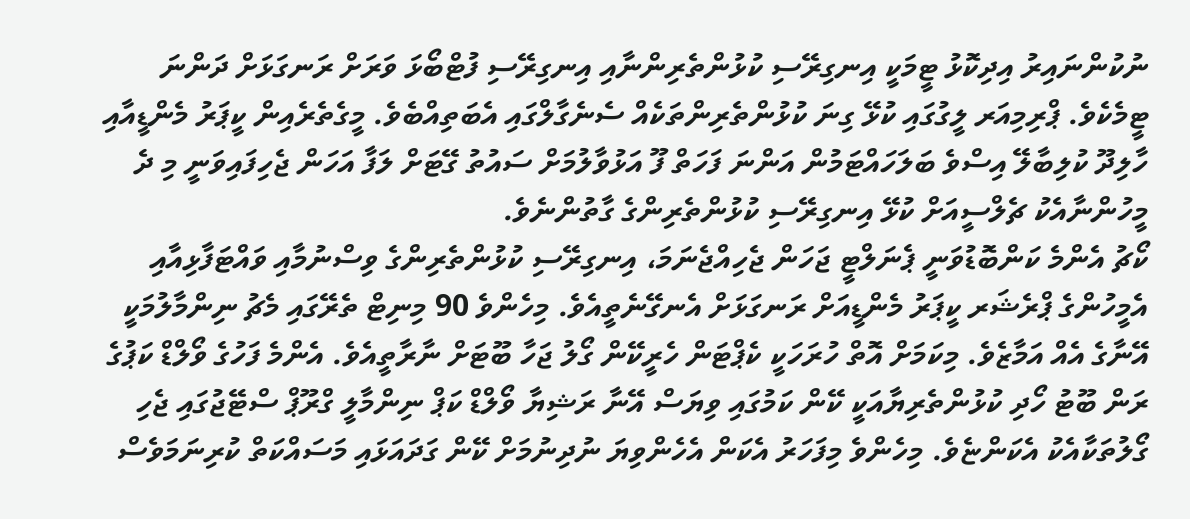ނުކުންނައިރު އިދިކޮޅު ޓީމަކީ އިނގިރޭސި ކުޅުންތެރިންނާއި އިނގިރޭސި ފުޓްބޯޅަ ވަރަށް ރަނގަޅަށް ދަންނަ ޓީމެކެވެ. ޕްރިމިއަރ ލީގުގައި ކުޅޭ ގިނަ ކުޅުންތެރިންތަކެއް ސެނެގާލްގައި އެބަތިއްބެވެ. މީގެތެރެއިން ކީޕަރު މެންޑީއާއި ހާލިދޫ ކުލިބާލޭ އިސްވެ ބަލަހައްޓަމުން އަންނަ ފަހަތް ފޫ އަޅުވާލުމަށް ސައުތު ގޭޓަށް ލަފާ އަހަން ޖެހިފައިވަނީ މި ދެ މީހުންނާއެކު ޗެލްސީއަށް ކުޅޭ އިނގިރޭސި ކުޅުންތެރިންގެ ގާތުންނެވެ.
ކޯޗު އެންމެ ކަންބޮޑުވަނީ ޕެނަލްޓީ ޖަހަން ޖެހިއްޖެނަމަ، އިނގިރޭސި ކުޅުންތެރިންގެ ވިސްނުމާއި ވައްޓަފާޅިއާއި އެމީހުންގެ ޕްރެޝަރ ކީޕަރު މެންޑީއަށް ރަނގަޅަށް އެނގޭނެތީއެވެ. މިހެންވެ 90 މިނިޓް ތެރޭގައި މެޗު ނިންމާލުމަކީ އޭނާގެ އެއް އަމާޒެވެ. މިކަމަށް އޮތް ހުރަހަކީ ކެޕްޓަން ހެރީކޭން ގޯލު ޖަހާ ބޫޓަށް ނާރާތީއެވެ. އެންމެ ފަހުގެ ވޯލްޑް ކަޕުގެ ރަން ބޫޓު ހޯދި ކުޅުންތެރިޔާއަކީ ކޭން ކަމުގައި ވިޔަސް އޭނާ ރަޝިޔާ ވޯލްޑް ކަޕް ނިންމާލީ ގްރޫޕް ސްޓޭޖުގައި ޖެހި ގޯލުތަކާއެކު އެކަންޏެވެ. މިހެންވެ މިފަހަރު އެކަން އެހެންވިޔަ ނުދިނުމަށް ކޭން ގަދައަޅައި މަސައްކަތް ކުރިނަމަވެސް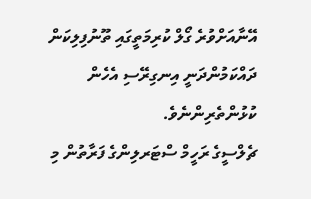އޭނާއަށްވުރެ ގޯލް ކުރިމަތީގައި ތޫނުފިލިކަން ދައްކަމުންދަނީ އިނގިރޭސި އެހެން ކުޅުންތެރިންނެވެ.
ޗެލްސީގެ ރަހީމް ސްޓަރލިންގެ ފަރާތުން މި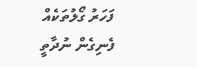ފަހަރު ގޯލުތަކެއް ފެނިގެން ނުދާތީ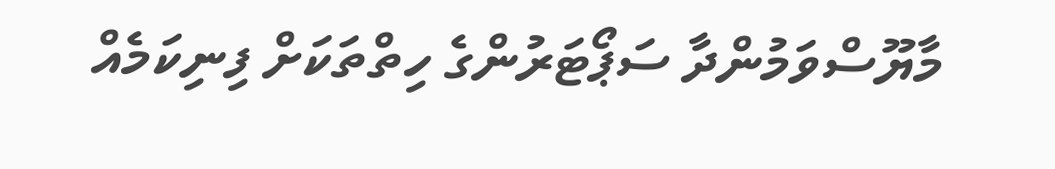މާޔޫސްވަމުންދާ ސަޕޯޓަރުންގެ ހިތްތަކަށް ފިނިކަމެއް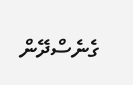ގެނެސްދޭން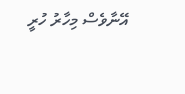އޭނާވެސް މިހާރު ހުރީ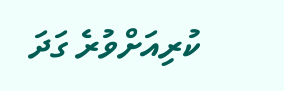ކުރިއަށްވުރެ ގަދަ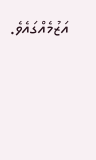އަޒުމެއްގައެވެ.